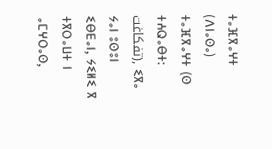ⵜⴰⴼⴳⴰⵖⵜ (ⴷⵏⴰⵙⴰ)
ⵜⴰⴼⴳⴰⵖⵜ (ⵙ ⵜⵄⵕⴰⴱⵜ: تفكاغت), ⵉⴳⴰ ⵢⴰⵏ ⵓⵙⵓⵏ ⵉⴱⴹⴰⵏ, ⵢⵉⵍⵉ ⴳ ⵜⴳⵔⴰⵡⵜ ⵏ ⴰⵎⵖⵔⴰⵙ,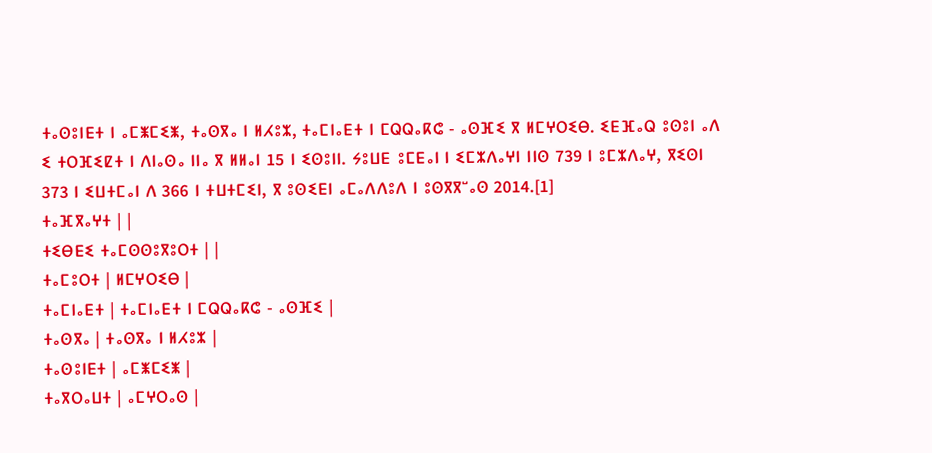ⵜⴰⵙⵓⵏⴹⵜ ⵏ ⴰⵎⵥⵎⵉⵥ, ⵜⴰⵙⴳⴰ ⵏ ⵍⵃⵓⵣ, ⵜⴰⵎⵏⴰⴹⵜ ⵏ ⵎⵕⵕⴰⴽⵛ - ⴰⵙⴼⵉ ⴳ ⵍⵎⵖⵔⵉⴱ. ⵉⴹⴼⴰⵕ ⵓⵙⵓⵏ ⴰⴷ ⵉ ⵜⵔⴼⵉⵇⵜ ⵏ ⴷⵏⴰⵙⴰ ⵏⵏⴰ ⴳ ⵍⵍⴰⵏ 15 ⵏ ⵉⵙⵓⵏⵏ. ⵢⵓⵡⴹ ⵓⵎⴹⴰⵏ ⵏ ⵉⵎⵣⴷⴰⵖⵏ ⵏⵏⵙ 739 ⵏ ⵓⵎⵣⴷⴰⵖ, ⴳⵉⵙⵏ 373 ⵏ ⵉⵡⵜⵎⴰⵏ ⴷ 366 ⵏ ⵜⵡⵜⵎⵉⵏ, ⴳ ⵓⵙⵉⴹⵏ ⴰⵎⴰⴷⴷⵓⴷ ⵏ ⵓⵙⴳⴳⵯⴰⵙ 2014.[1]
ⵜⴰⴼⴳⴰⵖⵜ | |
ⵜⵉⴱⴹⵉ ⵜⴰⵎⵙⵙⵓⴳⵓⵔⵜ | |
ⵜⴰⵎⵓⵔⵜ | ⵍⵎⵖⵔⵉⴱ |
ⵜⴰⵎⵏⴰⴹⵜ | ⵜⴰⵎⵏⴰⴹⵜ ⵏ ⵎⵕⵕⴰⴽⵛ - ⴰⵙⴼⵉ |
ⵜⴰⵙⴳⴰ | ⵜⴰⵙⴳⴰ ⵏ ⵍⵃⵓⵣ |
ⵜⴰⵙⵓⵏⴹⵜ | ⴰⵎⵥⵎⵉⵥ |
ⵜⴰⴳⵔⴰⵡⵜ | ⴰⵎⵖⵔⴰⵙ |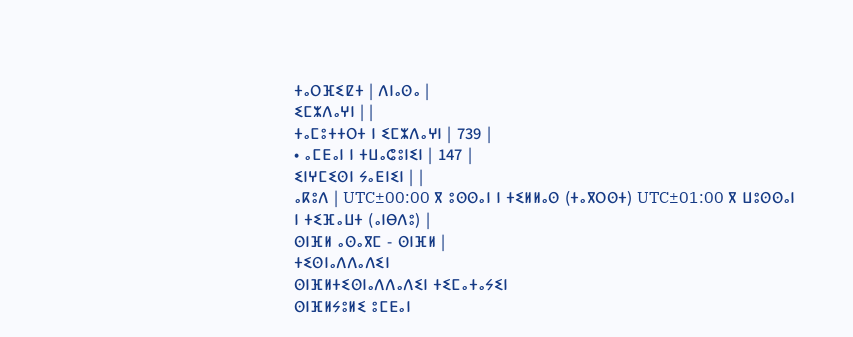ⵜⴰⵔⴼⵉⵇⵜ | ⴷⵏⴰⵙⴰ |
ⵉⵎⵣⴷⴰⵖⵏ | |
ⵜⴰⵎⵓⵜⵜⵔⵜ ⵏ ⵉⵎⵣⴷⴰⵖⵏ | 739 |
• ⴰⵎⴹⴰⵏ ⵏ ⵜⵡⴰⵛⵓⵏⵉⵏ | 147 |
ⵉⵏⵖⵎⵉⵙⵏ ⵢⴰⴹⵏⵉⵏ | |
ⴰⴽⵓⴷ | UTC±00:00 ⴳ ⵓⵙⵙⴰⵏ ⵏ ⵜⵉⵍⵍⴰⵙ (ⵜⴰⴳⵔⵙⵜ) UTC±01:00 ⴳ ⵡⵓⵙⵙⴰⵏ ⵏ ⵜⵉⴼⴰⵡⵜ (ⴰⵏⴱⴷⵓ) |
ⵙⵏⴼⵍ ⴰⵙⴰⴳⵎ - ⵙⵏⴼⵍ |
ⵜⵉⵙⵏⴰⴷⴷⴰⴷⵉⵏ
ⵙⵏⴼⵍⵜⵉⵙⵏⴰⴷⴷⴰⴷⵉⵏ ⵜⵉⵎⴰⵜⴰⵢⵉⵏ
ⵙⵏⴼⵍⵢⵓⵍⵉ ⵓⵎⴹⴰⵏ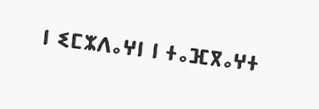ⵏ ⵉⵎⵣⴷⴰⵖⵏ ⵏ ⵜⴰⴼⴳⴰⵖⵜ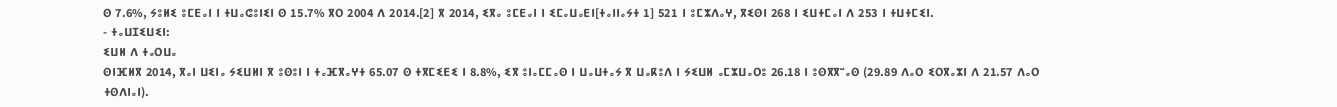ⵙ 7.6%, ⵢⵓⵍⵉ ⵓⵎⴹⴰⵏ ⵏ ⵜⵡⴰⵛⵓⵏⵉⵏ ⵙ 15.7% ⴳⵔ 2004 ⴷ 2014.[2] ⴳ 2014, ⵉⴳⴰ ⵓⵎⴹⴰⵏ ⵏ ⵉⵎⴰⵡⴰⴹⵏ[ⵜⴰⵏⵏⴰⵢⵜ 1] 521 ⵏ ⵓⵎⵣⴷⴰⵖ, ⴳⵉⵙⵏ 268 ⵏ ⵉⵡⵜⵎⴰⵏ ⴷ 253 ⵏ ⵜⵡⵜⵎⵉⵏ.
- ⵜⴰⵡⵊⵉⵡⵉⵏ:
ⵉⵡⵍ ⴷ ⵜⴰⵔⵡⴰ
ⵙⵏⴼⵍⴳ 2014, ⴳⴰⵏ ⵡⵉⵏⴰ ⵢⵉⵡⵍⵏ ⴳ ⵓⵙⵓⵏ ⵏ ⵜⴰⴼⴳⴰⵖⵜ 65.07 ⵙ ⵜⴳⵎⵉⴹⵉ ⵏ 8.8%, ⵉⴳ ⵓⵏⴰⵎⵎⴰⵙ ⵏ ⵡⴰⵡⵜⴰⵢ ⴳ ⵡⴰⴽⵓⴷ ⵏ ⵢⵉⵡⵍ ⴰⵎⵣⵡⴰⵔⵓ 26.18 ⵏ ⵓⵙⴳⴳⵯⴰⵙ (29.89 ⴷⴰⵔ ⵉⵔⴳⴰⵣⵏ ⴷ 21.57 ⴷⴰⵔ ⵜⵙⴷⵏⴰⵏ).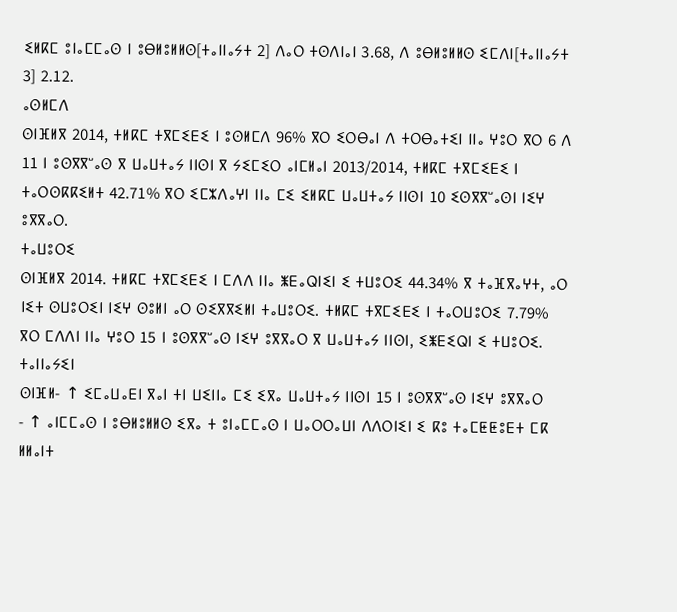ⵉⵍⴽⵎ ⵓⵏⴰⵎⵎⴰⵙ ⵏ ⵓⴱⵍⵓⵍⵍⵙ[ⵜⴰⵏⵏⴰⵢⵜ 2] ⴷⴰⵔ ⵜⵙⴷⵏⴰⵏ 3.68, ⴷ ⵓⴱⵍⵓⵍⵍⵙ ⵉⵎⴷⵏ[ⵜⴰⵏⵏⴰⵢⵜ 3] 2.12.
ⴰⵙⵍⵎⴷ
ⵙⵏⴼⵍⴳ 2014, ⵜⵍⴽⵎ ⵜⴳⵎⵉⴹⵉ ⵏ ⵓⵙⵍⵎⴷ 96% ⴳⵔ ⵉⵔⴱⴰⵏ ⴷ ⵜⵔⴱⴰⵜⵉⵏ ⵏⵏⴰ ⵖⵓⵔ ⴳⵔ 6 ⴷ 11 ⵏ ⵓⵙⴳⴳⵯⴰⵙ ⴳ ⵡⴰⵡⵜⴰⵢ ⵏⵏⵙⵏ ⴳ ⵢⵉⵎⵉⵔ ⴰⵏⵎⵍⴰⵏ 2013/2014, ⵜⵍⴽⵎ ⵜⴳⵎⵉⴹⵉ ⵏ ⵜⴰⵔⵙⴽⴽⵉⵍⵜ 42.71% ⴳⵔ ⵉⵎⵣⴷⴰⵖⵏ ⵏⵏⴰ ⵎⵉ ⵉⵍⴽⵎ ⵡⴰⵡⵜⴰⵢ ⵏⵏⵙⵏ 10 ⵉⵙⴳⴳⵯⴰⵙⵏ ⵏⵉⵖ ⵓⴳⴳⴰⵔ.
ⵜⴰⵡⵓⵔⵉ
ⵙⵏⴼⵍⴳ 2014. ⵜⵍⴽⵎ ⵜⴳⵎⵉⴹⵉ ⵏ ⵎⴷⴷ ⵏⵏⴰ ⵥⴹⴰⵕⵏⵉⵏ ⵉ ⵜⵡⵓⵔⵉ 44.34% ⴳ ⵜⴰⴼⴳⴰⵖⵜ, ⴰⵔ ⵏⵉⵜ ⵙⵡⵓⵔⵉⵏ ⵏⵉⵖ ⵙⵓⵍⵏ ⴰⵔ ⵙⵉⴳⴳⵉⵍⵏ ⵜⴰⵡⵓⵔⵉ. ⵜⵍⴽⵎ ⵜⴳⵎⵉⴹⵉ ⵏ ⵜⴰⵔⵡⵓⵔⵉ 7.79% ⴳⵔ ⵎⴷⴷⵏ ⵏⵏⴰ ⵖⵓⵔ 15 ⵏ ⵓⵙⴳⴳⵯⴰⵙ ⵏⵉⵖ ⵓⴳⴳⴰⵔ ⴳ ⵡⴰⵡⵜⴰⵢ ⵏⵏⵙⵏ, ⵉⵥⴹⵉⵕⵏ ⵉ ⵜⵡⵓⵔⵉ.
ⵜⴰⵏⵏⴰⵢⵉⵏ
ⵙⵏⴼⵍ- ↑ ⵉⵎⴰⵡⴰⴹⵏ ⴳⴰⵏ ⵜⵏ ⵡⵉⵏⵏⴰ ⵎⵉ ⵉⴳⴰ ⵡⴰⵡⵜⴰⵢ ⵏⵏⵙⵏ 15 ⵏ ⵓⵙⴳⴳⵯⴰⵙ ⵏⵉⵖ ⵓⴳⴳⴰⵔ
- ↑ ⴰⵏⵎⵎⴰⵙ ⵏ ⵓⴱⵍⵓⵍⵍⵙ ⵉⴳⴰ ⵜ ⵓⵏⴰⵎⵎⴰⵙ ⵏ ⵡⴰⵔⵔⴰⵡⵏ ⴷⴷⵔⵏⵉⵏ ⵉ ⴽⵓ ⵜⴰⵎⵟⵟⵓⴹⵜ ⵎⴽ ⵍⵍⴰⵏⵜ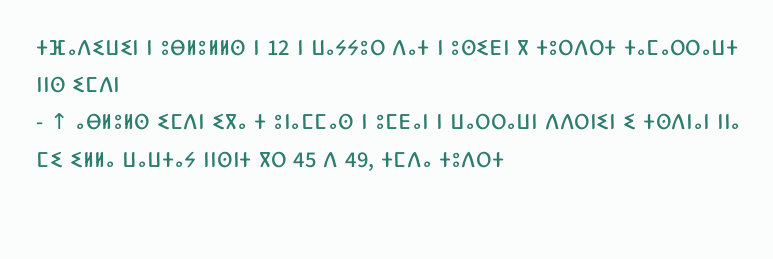ⵜⴼⴰⴷⵉⵡⵉⵏ ⵏ ⵓⴱⵍⵓⵍⵍⵙ ⵏ 12 ⵏ ⵡⴰⵢⵢⵓⵔ ⴷⴰⵜ ⵏ ⵓⵙⵉⴹⵏ ⴳ ⵜⵓⵔⴷⵔⵜ ⵜⴰⵎⴰⵔⵔⴰⵡⵜ ⵏⵏⵙ ⵉⵎⴷⵏ
- ↑ ⴰⴱⵍⵓⵍⵙ ⵉⵎⴷⵏ ⵉⴳⴰ ⵜ ⵓⵏⴰⵎⵎⴰⵙ ⵏ ⵓⵎⴹⴰⵏ ⵏ ⵡⴰⵔⵔⴰⵡⵏ ⴷⴷⵔⵏⵉⵏ ⵉ ⵜⵙⴷⵏⴰⵏ ⵏⵏⴰ ⵎⵉ ⵉⵍⵍⴰ ⵡⴰⵡⵜⴰⵢ ⵏⵏⵙⵏⵜ ⴳⵔ 45 ⴷ 49, ⵜⵎⴷⴰ ⵜⵓⴷⵔⵜ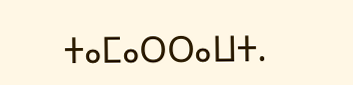ⵜⴰⵎⴰⵔⵔⴰⵡⵜ.